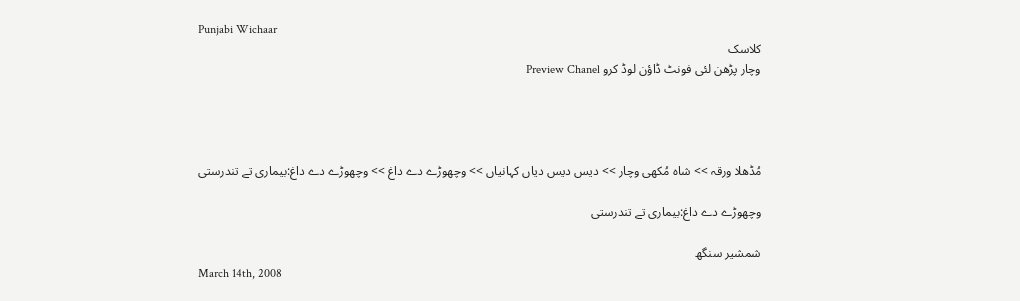Punjabi Wichaar
کلاسک
وچار پڑھن لئی فونٹ ڈاؤن لوڈ کرو Preview Chanel




مُڈھلا ورقہ >> شاہ مُکھی وچار >> دیس دیس دیاں کہانیاں >> وچھوڑے دے داغ >> وچھوڑے دے داغ:بیماری تے تندرستی

وچھوڑے دے داغ:بیماری تے تندرستی

شمشیر سنگھ
March 14th, 2008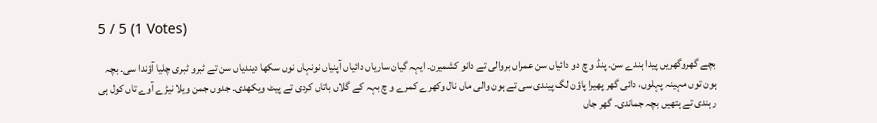5 / 5 (1 Votes)

بچے گھروگھریں پیدا ہندے سن۔ پنڈ و چ دو دائیاں سن عمراں بروالی تے دانو کشمیرن۔ ایہہ گیان ساریاں دائیاں آپنیاں نونہاں نوں سکھا دیندیاں سن تے ٹبرو ٹبری چلیا آؤندا سی۔ بچہ ہون توں مہینہ پہلوں، دائی گھر پھیرا پاؤن لگ پیندی سی تے ہون والی ماں نال وکھرے کمرے و چ بہہ کے گلاں باتاں کردی تے پیٹ ویکھدی۔ جدوں جمن ویلا نیڑے آوے تاں کول ہی رہندی تے ہتھیں بچہ جماندی۔ گھر جاں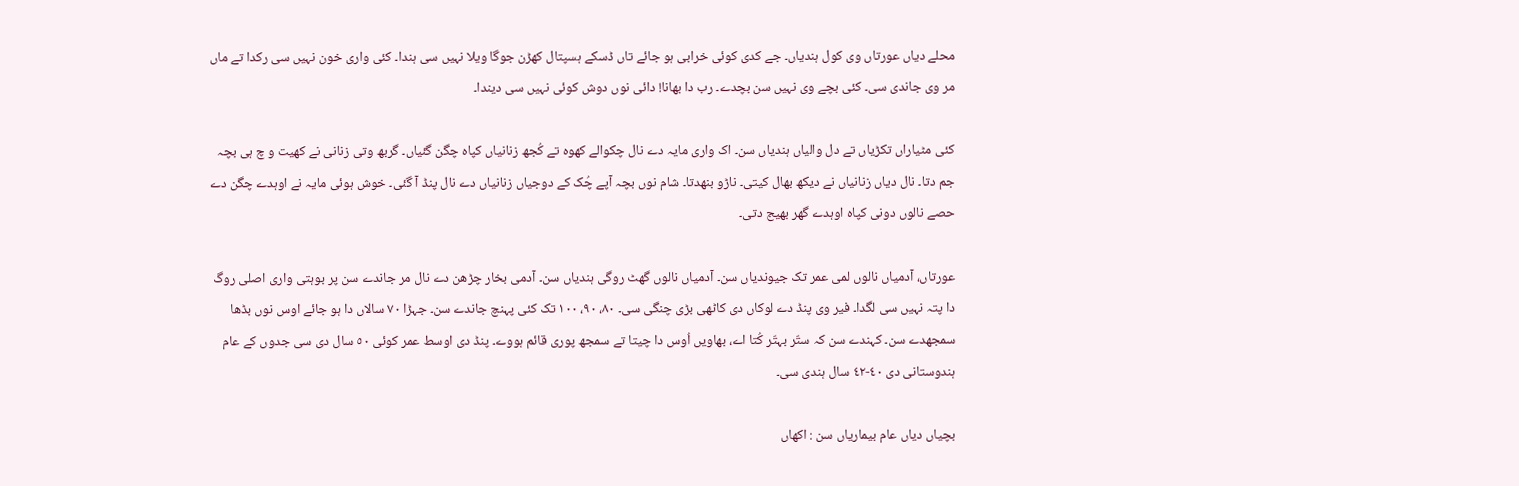محلے دیاں عورتاں وی کول ہندیاں۔ جے کدی کوئی خرابی ہو جائے تاں ڈسکے ہسپتال کھڑن جوگا ویلا نہیں سی ہندا۔ کئی واری خون نہیں سی رکدا تے ماں مر وی جاندی سی۔ کئی بچے وی نہیں سن بچدے۔ رب دا بھانا! دائی نوں دوش کوئی نہیں سی دیندا۔

کئی مٹیاراں تکڑیاں تے دل والیاں ہندیاں سن۔ اک واری مایہ دے نال چکوالے کھوہ تے کُجھ زنانیاں کپاہ چگن گئیاں۔ گربھ وتی زنانی نے کھیت و چ ہی بچہ جم دتا۔ نال دیاں زنانیاں نے دیکھ بھال کیتی۔ ناڑو بنھدتا۔ شام نوں بچہ آپے چُک کے دوجیاں زنانیاں دے نال پنڈ آ گئی۔ خوش ہوئی مایہ نے اوہدے چگن دے حصے نالوں دونی کپاہ اوہدے گھر بھیج دتی۔

عورتاں، آدمیاں نالوں لمی عمر تک جیوندیاں سن۔ آدمیاں نالوں گھٹ روگی ہندیاں سن۔ آدمی بخار چڑھن دے نال مر جاندے سن پر بوہتی واری اصلی روگ دا پتہ نہیں سی لگدا۔ فیر وی پنڈ دے لوکاں دی کاٹھی بڑی چنگی سی۔ ٨٠، ٩٠، ١٠٠ تک کئی پہنچ جاندے سن۔ جہڑا ٧٠ سالاں دا ہو جائے اوس نوں بڈھا سمجھدے سن۔ کہندے سن کہ ستّر بہتّر کُتا اے، بھاویں اُوس دا چیتا تے سمجھ پوری قائم ہووے۔ پنڈ دی اوسط عمر کوئی ٥٠ سال دی سی جدوں کے عام ہندوستانی دی ٤٠-٤٢ سال ہندی سی۔

بچیاں دیاں عام بیماریاں سن : اکھاں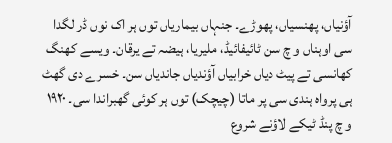آؤنیاں، پھنسیاں، پھوڑے۔ جنہاں بیماریاں توں ہر اک نوں ڈر لگدا سی اوہناں و چ سن ٹائیفائیڈ، ملیریا، ہیضہ تے یرقان۔ ویسے کھنگ کھانسی تے پیٹ دیاں خرابیاں آؤندیاں جاندیاں سن۔ خسرے دی گھٹ ہی پرواہ ہندی سی پر ماتا (چیچک) توں ہر کوئی گھبراندا سی۔ ١٩٢٠ و چ پنڈ ٹیکے لاؤنے شروع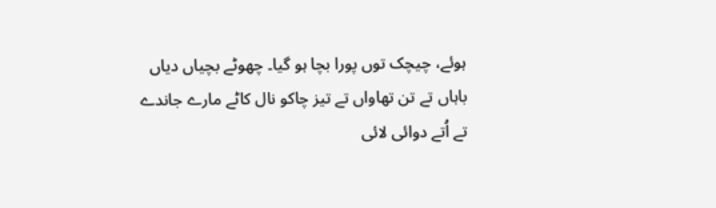ہوئے، چیچک توں پورا بچا ہو گیا۔ چھوٹے بچیاں دیاں باہاں تے تن تھاواں تے تیز چاکو نال کاٹے مارے جاندے تے اُتے دوائی لائی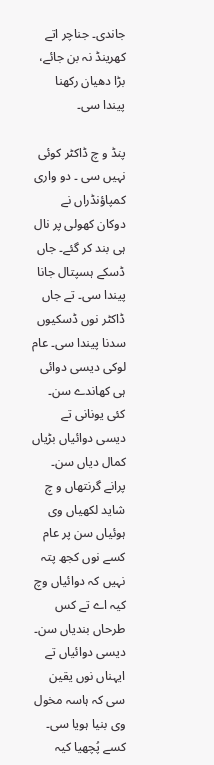جاندی۔ جناچر اتے کھرینڈ نہ بن جائے، بڑا دھیان رکھنا پیندا سی۔

پنڈ و چ ڈاکٹر کوئی نہیں سی ۔ دو واری کمپاؤنڈراں نے دوکان کھولی پر نال ہی بند کر گئے۔ جاں ڈسکے ہسپتال جانا پیندا سی۔ تے جاں ڈاکٹر نوں ڈسکیوں سدنا پیندا سی۔ عام لوکی دیسی دوائی ہی کھاندے سن۔ کئی یونانی تے دیسی دوائیاں بڑیاں کمال دیاں سن۔ پرانے گرنتھاں و چ شاید لکھیاں وی ہوئیاں سن پر عام کسے نوں کجھ پتہ نہیں کہ دوائیاں وچ کیہ اے تے کس طرحاں بندیاں سن۔ دیسی دوائیاں تے ایہناں نوں یقین سی کہ ہاسہ مخول وی بنیا ہویا سی۔ کسے پُچھیا کیہ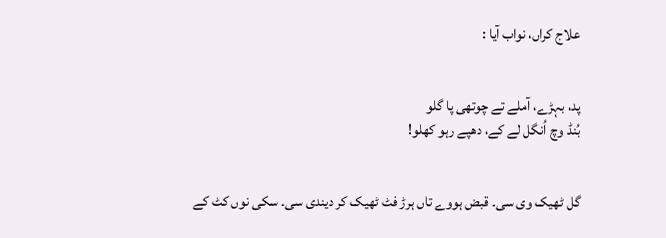علاج کراں، نواب آیا :


پد، بہڑے، آملے تے چوتھی پا گلو
بُنڈ وچ اُنگل لے کے، دھپے رہو کھلو!


گل ٹھیک وی سی۔ قبض ہووے تاں ہرڑ فٹ ٹھیک کر دیندی سی۔ سکی نوں کٹ کے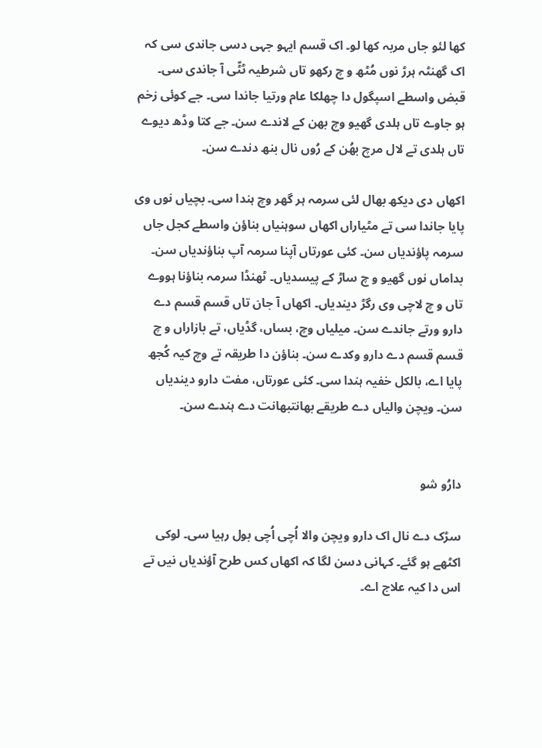کھا لئو جاں مربہ کھا لو۔ اک قسم ایہو جہی دسی جاندی سی کہ اک گھنٹہ ہرڑ نوں مُٹھ و چ رکھو تاں شرطیہ ٹٹّی آ جاندی سی۔ قبض واسطے اسپگول دا چھلکا عام ورتیا جاندا سی۔ جے کوئی زخم ہو جاوے تاں ہلدی گھیو وچ بھن کے لاندے سن۔ جے کتا وڈھ دیوے تاں ہلدی تے لال مرچ بھُن کے رُوں نال بنھ دندے سن۔

اکھاں دی دیکھ بھال لئی سرمہ ہر گھر وچ ہندا سی۔ بچیاں نوں وی پایا جاندا سی تے مٹیاراں اکھاں سوہنیاں بناؤن واسطے کجل جاں سرمہ پاؤندیاں سن۔ کئی عورتاں آپنا سرمہ آپ بناؤندیاں سن۔ بداماں نوں گھیو و چ ساڑ کے پیسدیاں۔ ٹھنڈا سرمہ بناؤنا ہووے تاں و چ لاچی وی رگڑ دیندیاں۔ اکھاں آ جان تاں قسم قسم دے دارو ورتے جاندے سن۔ میلیاں وچ، بساں، گڈیاں، تے بازاراں و چ قسم قسم دے دارو وکدے سن۔ بناؤن دا طریقہ تے وچ کیہ کُجھ پایا اے، بالکل خفیہ ہندا سی۔ کئی عورتاں، مفت دارو دیندیاں سن۔ ویچن والیاں دے طریقے بھانتبھانت دے ہندے سن۔


دارُو شو

سڑک دے نال اک دارو ویچن والا اُچی اُچی بول رہیا سی۔ لوکی اکٹھے ہو گئے۔ کہانی دسن لگا کہ اکھاں کس طرح آؤندیاں نیں تے اس دا کیہ علاج اے۔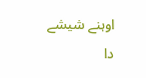اوہنے شیشے دا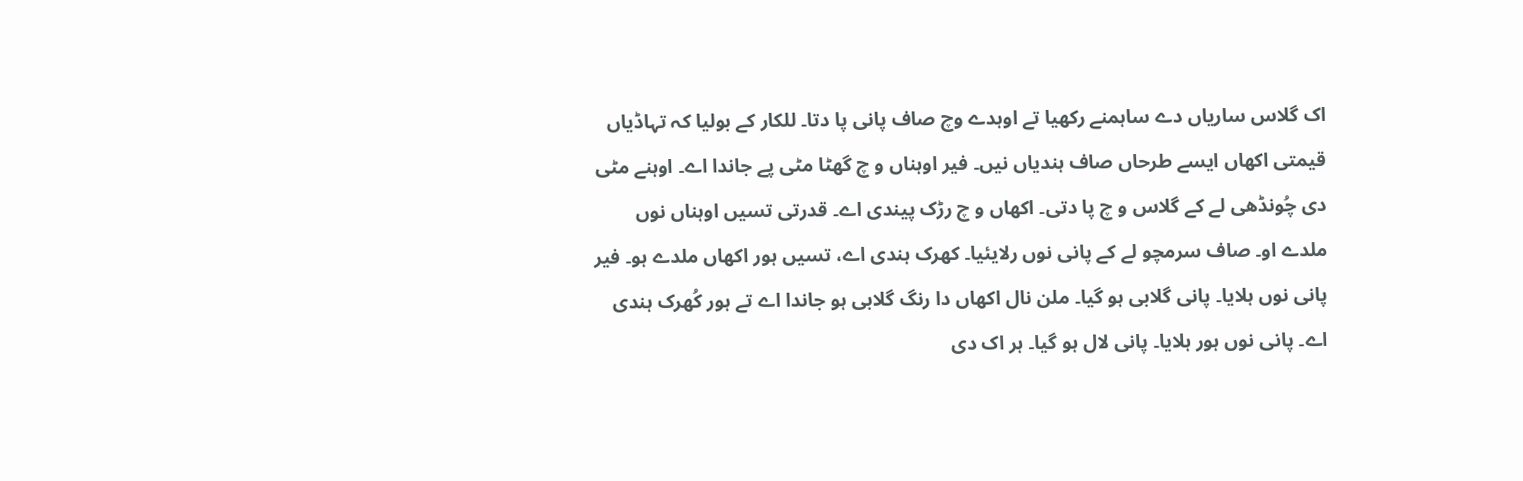اک گلاس ساریاں دے ساہمنے رکھیا تے اوہدے وچ صاف پانی پا دتا۔ للکار کے بولیا کہ تہاڈیاں قیمتی اکھاں ایسے طرحاں صاف ہندیاں نیں۔ فیر اوہناں و چ گھٹا مٹی پے جاندا اے۔ اوہنے مٹی دی چُونڈھی لے کے گلاس و چ پا دتی۔ اکھاں و چ رڑک پیندی اے۔ قدرتی تسیں اوہناں نوں ملدے او۔ صاف سرمچو لے کے پانی نوں رلایئیا۔ کھرک ہندی اے، تسیں ہور اکھاں ملدے ہو۔ فیر پانی نوں ہلایا۔ پانی گلابی ہو گیا۔ ملن نال اکھاں دا رنگ گلابی ہو جاندا اے تے ہور کُھرک ہندی اے۔ پانی نوں ہور ہلایا۔ پانی لال ہو گیا۔ ہر اک دی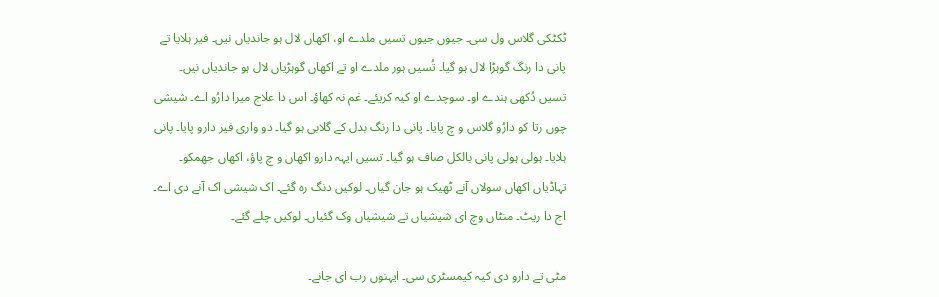ٹکٹکی گلاس ول سی۔ جیوں جیوں تسیں ملدے او، اکھاں لال ہو جاندیاں نیں۔ فیر ہلایا تے پانی دا رنگ گوہڑا لال ہو گیا۔ تُسیں ہور ملدے او تے اکھاں گوہڑیاں لال ہو جاندیاں نیں۔ تسیں دُکھی ہندے او۔ سوچدے او کیہ کریئے۔ غم نہ کھاؤ۔ اس دا علاج میرا دارُو اے۔ شیشی چوں رتا کو دارُو گلاس و چ پایا۔ پانی دا رنگ بدل کے گلابی ہو گیا۔ دو واری فیر دارو پایا۔ پانی ہلایا۔ ہولی ہولی پانی بالکل صاف ہو گیا۔ تسیں ایہہ دارو اکھاں و چ پاؤ، اکھاں جھمکو۔ تہاڈیاں اکھاں سولاں آنے ٹھیک ہو جان گیاں۔ لوکیں دنگ رہ گئے۔ اک شیشی اک آنے دی اے۔ اج دا ریٹ۔ منٹاں وچ ای شیشیاں تے شیشیاں وک گئیاں۔ لوکیں چلے گئے۔

مٹی تے دارو دی کیہ کیمسٹری سی۔ ایہنوں رب ای جانے۔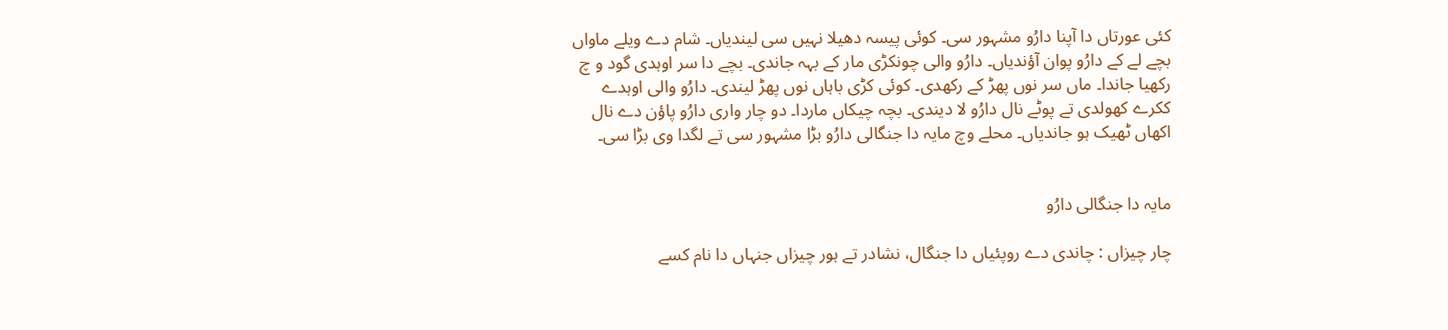کئی عورتاں دا آپنا دارُو مشہور سی۔ کوئی پیسہ دھیلا نہیں سی لیندیاں۔ شام دے ویلے ماواں بچے لے کے دارُو پوان آؤندیاں۔ دارُو والی چونکڑی مار کے بہہ جاندی۔ بچے دا سر اوہدی گود و چ رکھیا جاندا۔ ماں سر نوں پھڑ کے رکھدی۔ کوئی کڑی باہاں نوں پھڑ لیندی۔ دارُو والی اوہدے ککرے کھولدی تے پوٹے نال دارُو لا دیندی۔ بچہ چیکاں ماردا۔ دو چار واری دارُو پاؤن دے نال اکھاں ٹھیک ہو جاندیاں۔ محلے وچ مایہ دا جنگالی دارُو بڑا مشہور سی تے لگدا وی بڑا سی۔


مایہ دا جنگالی دارُو

چار چیزاں : چاندی دے روپئیاں دا جنگال، نشادر تے ہور چیزاں جنہاں دا نام کسے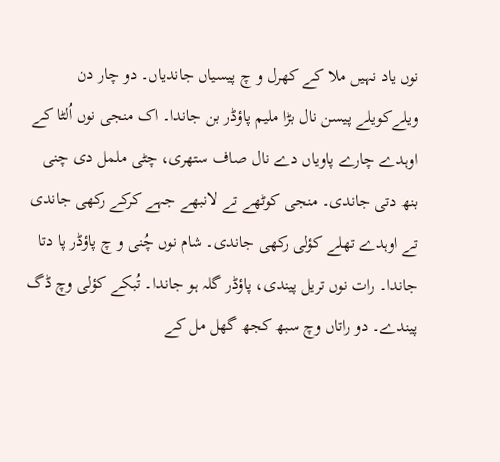نوں یاد نہیں ملا کے کھرل و چ پیسیاں جاندیاں۔ دو چار دن ویلےکویلے پیسن نال بڑا ملیم پاؤڈر بن جاندا۔ اک منجی نوں اُلٹا کے اوہدے چارے پاویاں دے نال صاف ستھری، چٹی ململ دی چنی بنھ دتی جاندی۔ منجی کوٹھے تے لانبھے جہے کرکے رکھی جاندی تے اوہدے تھلے کؤلی رکھی جاندی۔ شام نوں چُنی و چ پاؤڈر پا دتا جاندا۔ رات نوں تریل پیندی، پاؤڈر گلہ ہو جاندا۔ تُبکے کؤلی وچ ڈگ پیندے۔ دو راتاں وچ سبھ کجھ گھل مل کے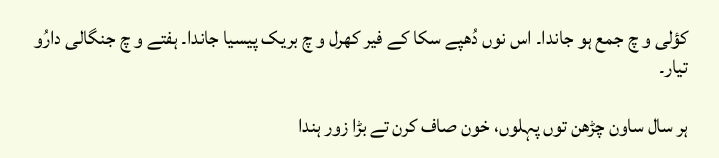کؤلی و چ جمع ہو جاندا۔ اس نوں دُھپے سکا کے فیر کھرل و چ بریک پیسیا جاندا۔ ہفتے و چ جنگالی دارُو تیار۔

ہر سال ساون چڑھن توں پہلوں، خون صاف کرن تے بڑا زور ہندا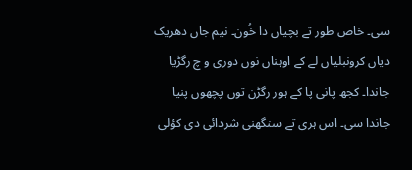سی۔ خاص طور تے بچیاں دا خُون۔ نیم جاں دھریک دیاں کرونبلیاں لے کے اوہناں نوں دوری و چ رگڑیا جاندا۔ کجھ پانی پا کے ہور رگڑن توں پچھوں پنیا جاندا سی۔ اس ہری تے سنگھنی شردائی دی کؤلی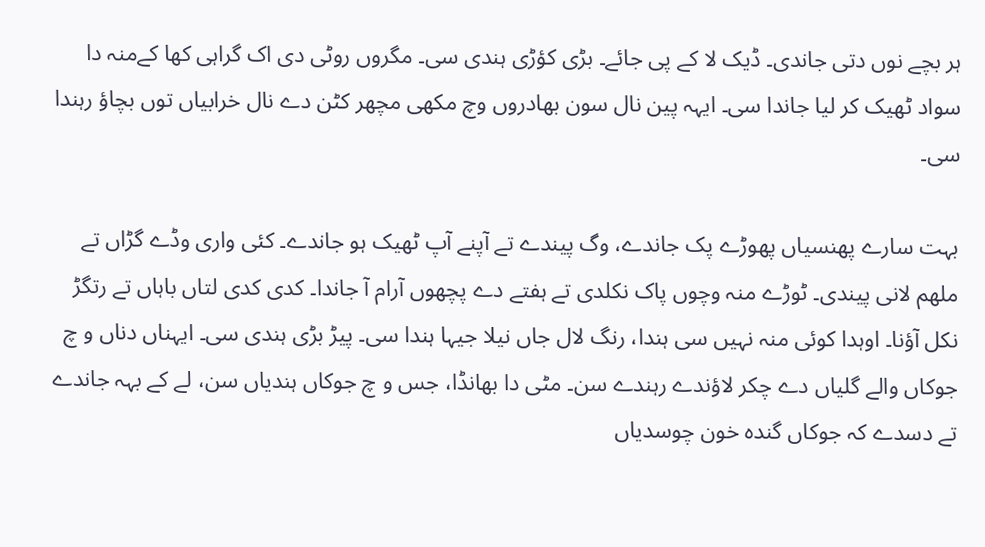ہر بچے نوں دتی جاندی۔ ڈیک لا کے پی جائے۔ بڑی کؤڑی ہندی سی۔ مگروں روٹی دی اک گراہی کھا کےمنہ دا سواد ٹھیک کر لیا جاندا سی۔ ایہہ پین نال سون بھادروں وچ مکھی مچھر کٹن دے نال خرابیاں توں بچاؤ رہندا سی۔

بہت سارے پھنسیاں پھوڑے پک جاندے، وگ پیندے تے آپنے آپ ٹھیک ہو جاندے۔ کئی واری وڈے گڑاں تے ملھم لانی پیندی۔ ٹوڑے منہ وچوں پاک نکلدی تے ہفتے دے پچھوں آرام آ جاندا۔ کدی کدی لتاں باہاں تے رتگڑ نکل آؤنا۔ اوہدا کوئی منہ نہیں سی ہندا، رنگ لال جاں نیلا جیہا ہندا سی۔ پیڑ بڑی ہندی سی۔ ایہناں دناں و چ جوکاں والے گلیاں دے چکر لاؤندے رہندے سن۔ مٹی دا بھانڈا، جس و چ جوکاں ہندیاں سن، لے کے بہہ جاندے تے دسدے کہ جوکاں گندہ خون چوسدیاں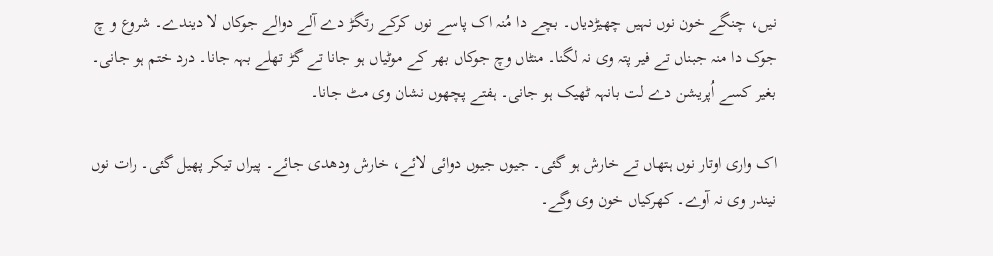نیں، چنگے خون نوں نہیں چھیڑدیاں۔ بچے دا مُنہ اک پاسے نوں کرکے رتگڑ دے آلے دوالے جوکاں لا دیندے۔ شروع و چ جوک دا منہ جبناں تے فیر پتہ وی نہ لگنا۔ منٹاں وچ جوکاں بھر کے موٹیاں ہو جانا تے گڑ تھلے بہہ جانا۔ درد ختم ہو جانی۔ بغیر کسے اُپریشن دے لت بانہہ ٹھیک ہو جانی۔ ہفتے پچھوں نشان وی مٹ جانا۔

اک واری اوتار نوں ہتھاں تے خارش ہو گئی۔ جیوں جیوں دوائی لائے، خارش ودھدی جائے۔ پیراں تیکر پھیل گئی۔ رات نوں نیندر وی نہ آوے۔ کھرکیاں خون وی وگے۔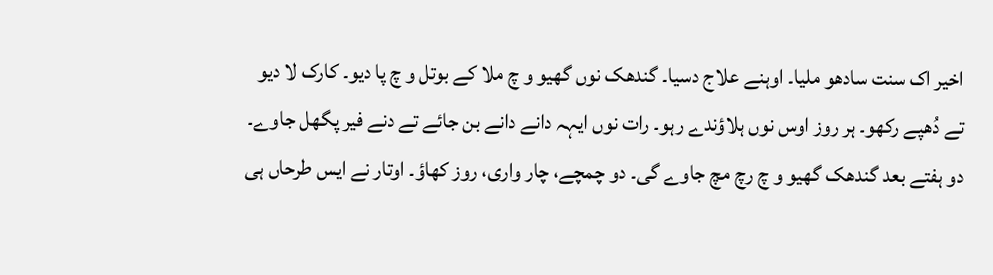اخیر اک سنت سادھو ملیا۔ اوہنے علاج دسیا۔ گندھک نوں گھیو و چ ملا کے بوتل و چ پا دیو۔ کارک لا دیو تے دُھپے رکھو۔ ہر روز اوس نوں ہلاؤندے رہو۔ رات نوں ایہہ دانے دانے بن جائے تے دنے فیر پگھل جاوے۔ دو ہفتے بعد گندھک گھیو و چ رچ مچ جاوے گی۔ دو چمچے، چار واری، روز کھاؤ۔ اوتار نے ایس طرحاں ہی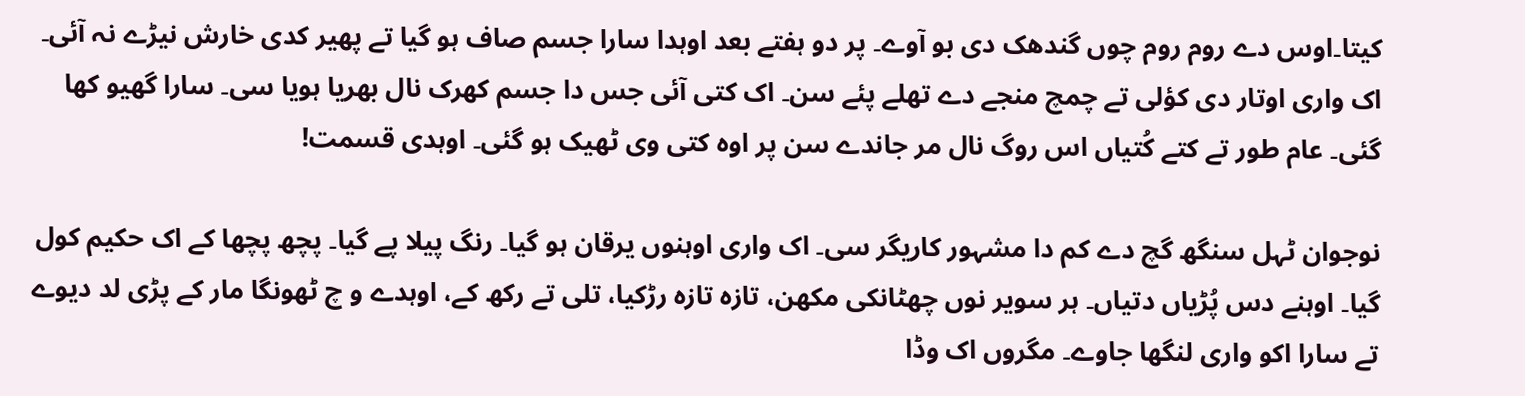کیتا۔اوس دے روم روم چوں گندھک دی بو آوے۔ پر دو ہفتے بعد اوہدا سارا جسم صاف ہو گیا تے پھیر کدی خارش نیڑے نہ آئی۔ اک واری اوتار دی کؤلی تے چمچ منجے دے تھلے پئے سن۔ اک کتی آئی جس دا جسم کھرک نال بھریا ہویا سی۔ سارا گھیو کھا گئی۔ عام طور تے کتے کُتیاں اس روگ نال مر جاندے سن پر اوہ کتی وی ٹھیک ہو گئی۔ اوہدی قسمت!

نوجوان ٹہل سنگھ گچ دے کم دا مشہور کاریگر سی۔ اک واری اوہنوں یرقان ہو گیا۔ رنگ پیلا پے گیا۔ پچھ پچھا کے اک حکیم کول گیا۔ اوہنے دس پُڑیاں دتیاں۔ ہر سویر نوں چھٹانکی مکھن، تازہ تازہ رڑکیا، تلی تے رکھ کے، اوہدے و چ ٹھونگا مار کے پڑی لد دیوے تے سارا اکو واری لنگھا جاوے۔ مگروں اک وڈا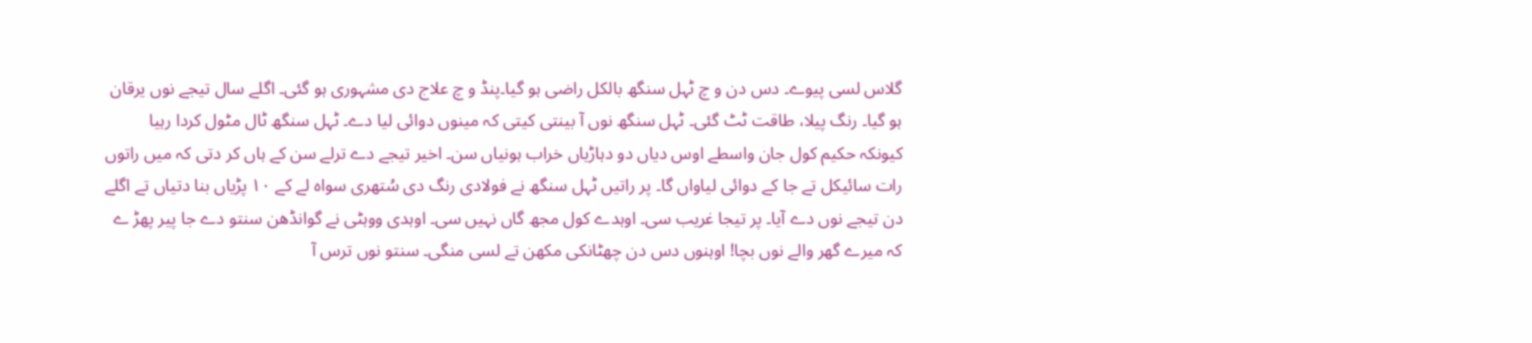گلاس لسی پیوے۔ دس دن و چ ٹہل سنگھ بالکل راضی ہو گیا۔پنڈ و چ علاج دی مشہوری ہو گئی۔ اگلے سال تیجے نوں یرقان ہو گیا۔ رنگ پیلا، طاقت ٹٹ گئی۔ ٹہل سنگھ نوں آ بینتی کیتی کہ مینوں دوائی لیا دے۔ ٹہل سنگھ ٹال مٹول کردا رہیا کیونکہ حکیم کول جان واسطے اوس دیاں دو دہاڑیاں خراب ہونیاں سن۔ اخیر تیجے دے ترلے سن کے ہاں کر دتی کہ میں راتوں رات سائیکل تے جا کے دوائی لیاواں گا۔ پر راتیں ٹہل سنگھ نے فولادی رنگ دی سُتھری سواہ لے کے ١٠ پڑیاں بنا دتیاں تے اگلے دن تیجے نوں دے آیا۔ پر تیجا غریب سی۔ اوہدے کول مجھ گاں نہیں سی۔ اوہدی ووہٹی نے گوانڈھن سنتو دے جا پیر پھڑ ے کہ میرے گھر والے نوں بچا! اوہنوں دس دن چھٹانکی مکھن تے لسی منگی۔ سنتو نوں ترس آ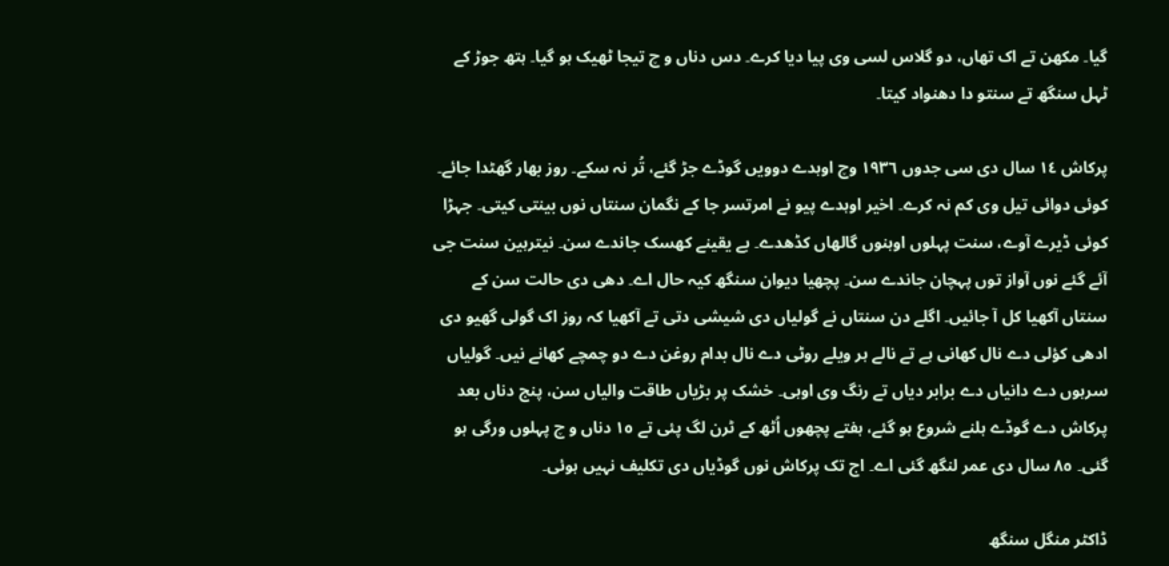گیا۔ مکھن تے اک تھاں، دو گلاس لسی وی پیا دیا کرے۔ دس دناں و چ تیجا ٹھیک ہو گیا۔ ہتھ جوڑ کے ٹہل سنگھ تے سنتو دا دھنواد کیتا۔

پرکاش ١٤ سال دی سی جدوں ١٩٣٦ وچ اوہدے دوویں گوڈے جڑ گئے، تُر نہ سکے۔ روز بھار گھٹدا جائے۔ کوئی دوائی تیل وی کم نہ کرے۔ اخیر اوہدے پیو نے امرتسر جا کے نگمان سنتاں نوں بینتی کیتی۔ جہڑا کوئی ڈیرے آوے، سنت پہلوں اوہنوں گالھاں کڈھدے۔ بے یقینے کھسک جاندے سن۔ نیترہین سنت جی آئے گئے نوں آواز توں پہچان جاندے سن۔ پچھیا دیوان سنگھ کیہ حال اے۔ دھی دی حالت سن کے سنتاں آکھیا کل آ جائیں۔ اگلے دن سنتاں نے گولیاں دی شیشی دتی تے آکھیا کہ روز اک گولی گھیو دی ادھی کؤلی دے نال کھانی ہے تے نالے ہر ویلے روٹی دے نال بدام روغن دے دو چمچے کھانے نیں۔ گولیاں سرہوں دے دانیاں دے برابر دیاں تے رنگ وی اوہی۔ خشک پر بڑیاں طاقت والیاں سن، پنج دناں بعد پرکاش دے گوڈے ہلنے شروع ہو گئے، ہفتے پچھوں اُٹھ کے ٹرن لگ پئی تے ١٥ دناں و چ پہلوں ورگی ہو گئی۔ ٨٥ سال دی عمر لنگھ گئی اے۔ اج تک پرکاش نوں گوڈیاں دی تکلیف نہیں ہوئی۔

ڈاکٹر منگل سنگھ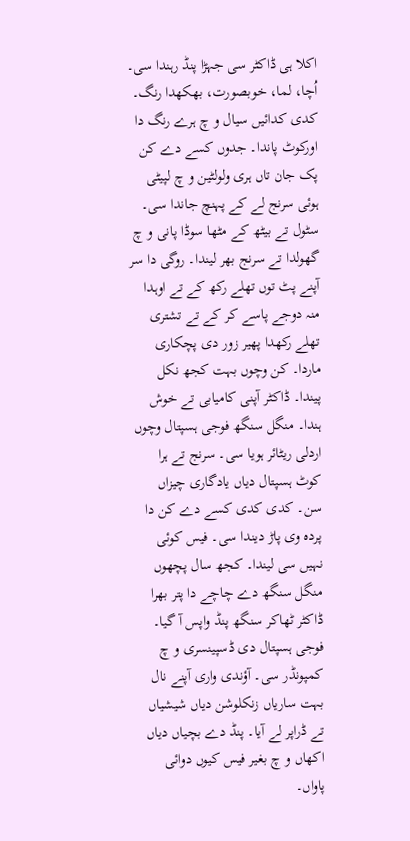اکلا ہی ڈاکٹر سی جہڑا پنڈ رہندا سی۔ اُچا، لما، خوبصورت، بھکھدا رنگ۔ کدی کدائیں سیال و چ ہرے رنگ دا اورکوٹ پاندا۔ جدوں کسے دے کن پک جان تاں ہری ولولٹین و چ لپیٹی ہوئی سرنج لے کے پہنچ جاندا سی۔ سٹول تے بیٹھ کے مٹھا سوڈا پانی و چ گھولدا تے سرنج بھر لیندا۔ روگی دا سر آپنے پٹ توں تھلے رکھ کے تے اوہدا منہ دوجے پاسے کر کے تے تشتری تھلے رکھدا پھیر زور دی پچکاری ماردا۔ کن وچوں بہت کجھ نکل پیندا۔ ڈاکٹر آپنی کامیابی تے خوش ہندا۔ منگل سنگھ فوجی ہسپتال وچوں اردلی ریٹائر ہویا سی۔ سرنج تے ہرا کوٹ ہسپتال دیاں یادگاری چیزاں سن۔ کدی کدی کسے دے کن دا پردہ وی پاڑ دیندا سی۔ فیس کوئی نہیں سی لیندا۔ کجھ سال پچھوں منگل سنگھ دے چاچے دا پتر بھرا ڈاکٹر ٹھاکر سنگھ پنڈ واپس آ گیا۔ فوجی ہسپتال دی ڈسپینسری و چ کمپونڈر سی۔ آؤندی واری آپنے نال بہت ساریاں زنکلوشن دیاں شیشیاں تے ڈراپر لے آیا۔ پنڈ دے بچیاں دیاں اکھاں و چ بغیر فیس کیوں دوائی پاواں۔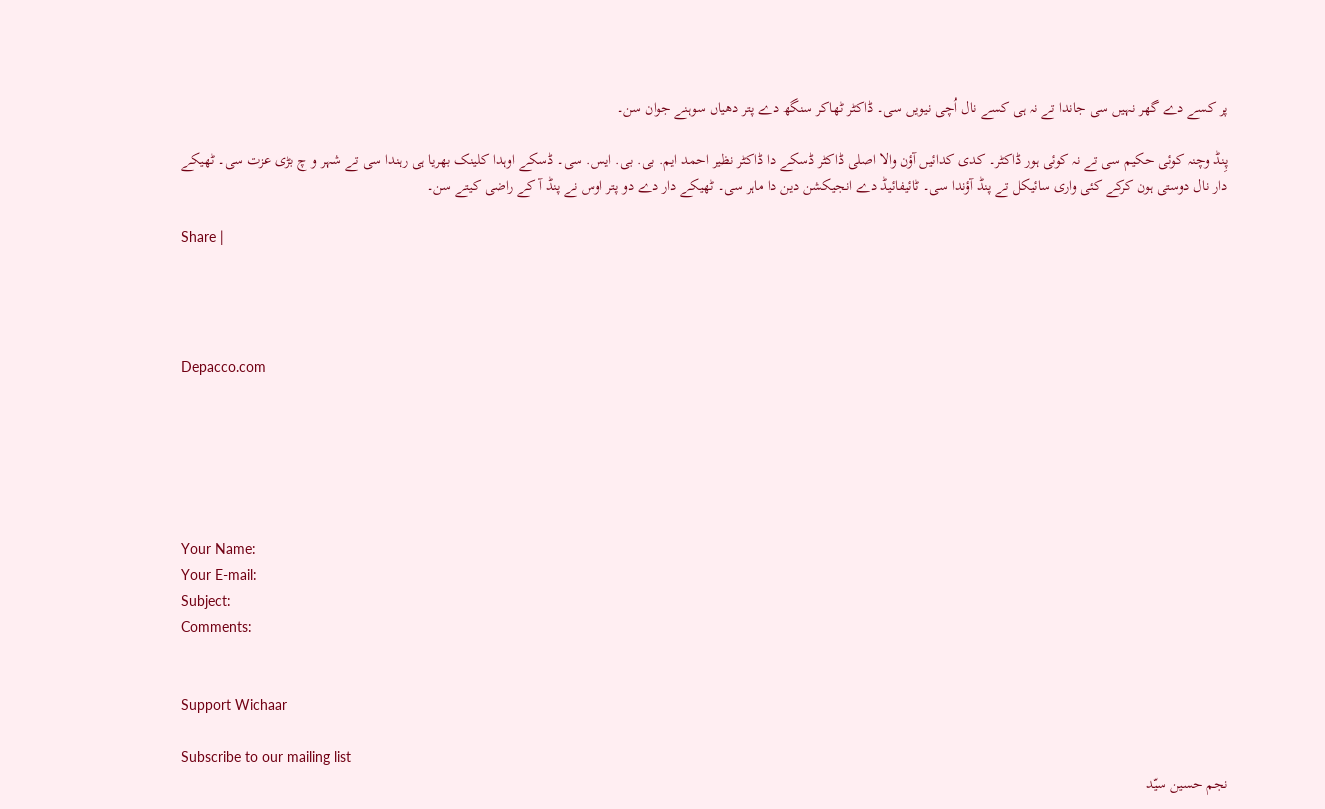پر کسے دے گھر نہیں سی جاندا تے نہ ہی کسے نال اُچی نیویں سی۔ ڈاکٹر ٹھاکر سنگھ دے پتر دھیاں سوہنے جوان سن۔

پِنڈ وچنہ کوئی حکیم سی تے نہ کوئی ہور ڈاکٹر۔ کدی کدائیں آؤن والا اصلی ڈاکٹر ڈسکے دا ڈاکٹر نظیر احمد ایم. بی. بی. ایس. سی۔ ڈسکے اوہدا کلینک بھریا ہی رہندا سی تے شہر و چ بڑی عزت سی۔ ٹھیکے دار نال دوستی ہون کرکے کئی واری سائیکل تے پنڈ آؤندا سی۔ ٹائیفائیڈ دے انجیکشن دین دا ماہر سی۔ ٹھیکے دار دے دو پتر اوس نے پنڈ آ کے راضی کیتے سن۔

Share |




Depacco.com






Your Name:
Your E-mail:
Subject:
Comments:


Support Wichaar

Subscribe to our mailing list
نجم حسین سیّد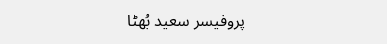پروفیسر سعید بُھٹا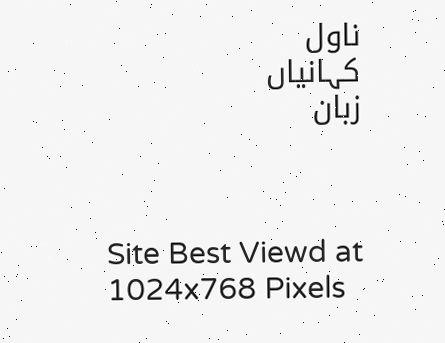ناول
کہانیاں
زبان



Site Best Viewd at 1024x768 Pixels